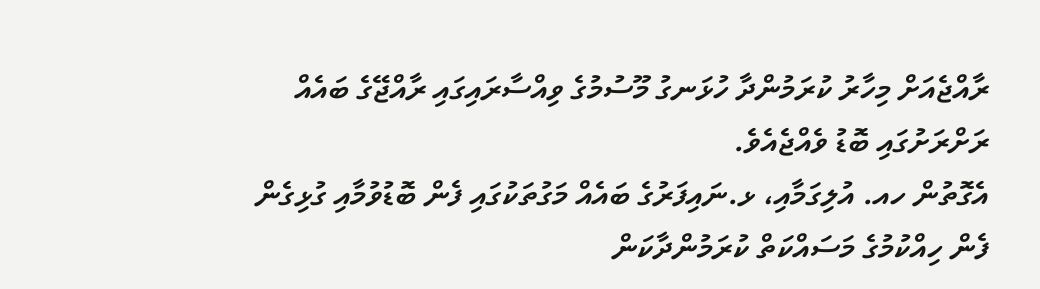ރާއްޖެއަށް މިހާރު ކުރަމުންދާ ހުޅަނގު މޫސުމުގެ ވިއްސާރައިގައި ރާއްޖޭގެ ބައެއް ރަށްރަށުގައި ބޮޑު ވެއްޖެއެވެ.
އެގޮތުން ހއ. އުލިގަމާއި، ޅ.ނައިފަރުގެ ބައެއް މަގުތަކުގައި ފެން ބޮޑުވުމާއި ގުޅިގެން ފެން ހިއްކުމުގެ މަސައްކަތް ކުރަމުންދާކަން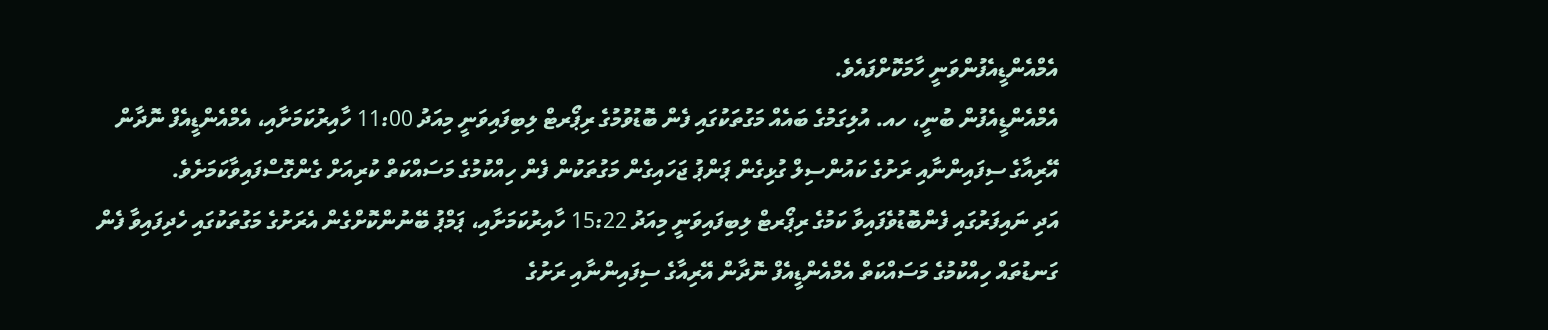އެމްއެންޑީއެފުންވަނީ ހާމަކޮށްފައެވެ.
އެމްއެންޑީއެފުން ބުނީ، ހއ. އުލިގަމުގެ ބައެއް މަގުތަކުގައި ފެން ބޮޑުވުމުގެ ރިޕޯރޓް ލިބިފައިވަނީ މިއަދު 11:00 ހާއިރުކަމަށާއި، އެމްއެންޑީއެފް ނޮދާން އޭރިއާގެ ސިފައިންނާއި ރަށުގެ ކައުންސިލް ގުޅިގެން ޕަންޕު ޖަހައިގެން މަގުތަކުން ފެން ހިއްކުމުގެ މަސައްކަތް ކުރިއަށް ގެންގޮސްފައިވާކަމަށެވެ.
އަދި ނައިފަރުގައި ފެންބޮޑުވެފައިވާ ކަމުގެ ރިޕޯރޓް ލިބިފައިވަނީ މިއަދު 15:22 ހާއިރުކަމަށާއި، ޕަމްޕު ބޭނުންކޮށްގެން އެރަށުގެ މަގުތަކުގައި ހެދިފައިވާ ފެން ގަނޑުތައް ހިއްކުމުގެ މަސައްކަތް އެމްއެންޑީއެފް ނޮދާން އޭރިއާގެ ސިފައިންނާއި ރަށުގެ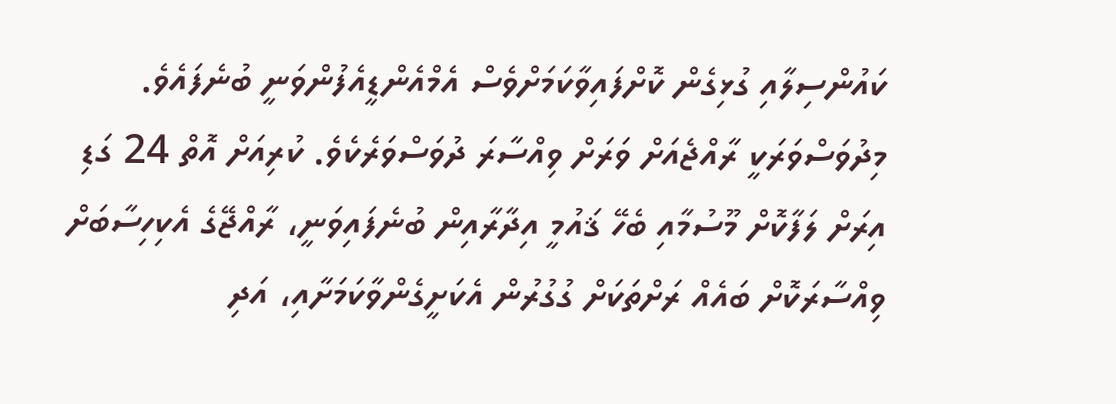ކައުންސިލާއި ގުޅިގެން ކޮށްފައިވާކަމަށްވެސް އެމްއެންޑީއެފުންވަނީ ބުނެފައެވެ.
މިދުވަސްވަރަކީ ރާއްޖެއަށް ވަރަށް ވިއްސާރަ ދުވަސްވަރެކެވެ. ކުރިއަށް އޮތް 24 ގަޑި އިރަށް ލަފާކޮށް މޫސުމާއި ބެހޭ ޤައުމީ އިދާރާއިން ބުނެފައިވަނީ، ރާއްޖޭގެ އެކިހިސާބަށް ވިއްސާރަކޮށް ބައެއް ރަށްތަކަށް ގުގުރުން އެކަށީގެންވާކަމަށާއި، އަދި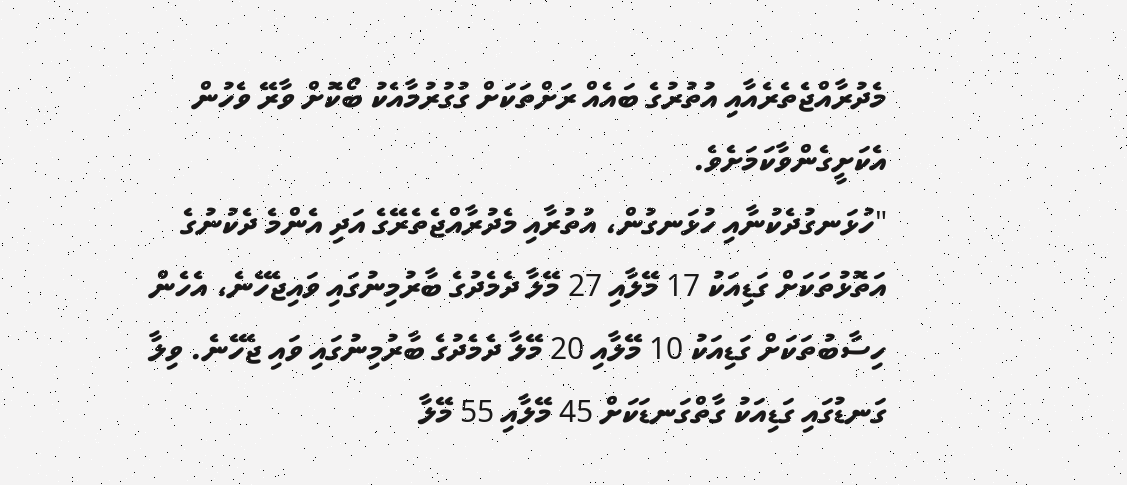މެދުރާއްޖެތެރެއާއި އުތުރުގެ ބައެއް ރަށްތަކަށް ގުގުރުމާއެކު ބޯކޮށް ވާރޭ ވެހުން އެކަށީގެންވާކަމަށެވެ.
"ހުޅަނގުދެކުނާއި ހުޅަނގުން، އުތުރާއި މެދުރާއްޖެތެރޭގެ އަދި އެންމެ ދެކުނުގެ އަތޮޅުތަކަށް ގަޑިއަކު 17 މޭލާއި 27 މޭލާ ދެމެދުގެ ބާރުމިނުގައި ވައިޖެހޭނެ، އެހެން ހިސާބުތަކަށް ގަޑިއަކު 10 މޭލާއި 20 މޭލާ ދެމެދުގެ ބާރުމިނުގައި ވައި ޖެހޭނެ. ވިލާ ގަނޑުގައި ގަޑިއަކު ގާތްގަނޑަކަށް 45 މޭލާއި 55 މޭލާ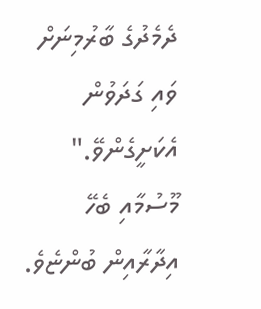ދެމެދުގެ ބާރުމިނަށް ވައި ގަދަވުން އެކަށީގެންވޭ." މޫސުމާއި ބެހޭ އިދާރާއިން ބުންޏެވެ.